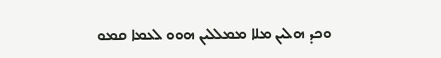ܘܟܕ ܗܠܝܢ ܡܠܐ ܡܡܠܠܝܢ ܗܘܘ ܠܥܡܐ ܩܡܘ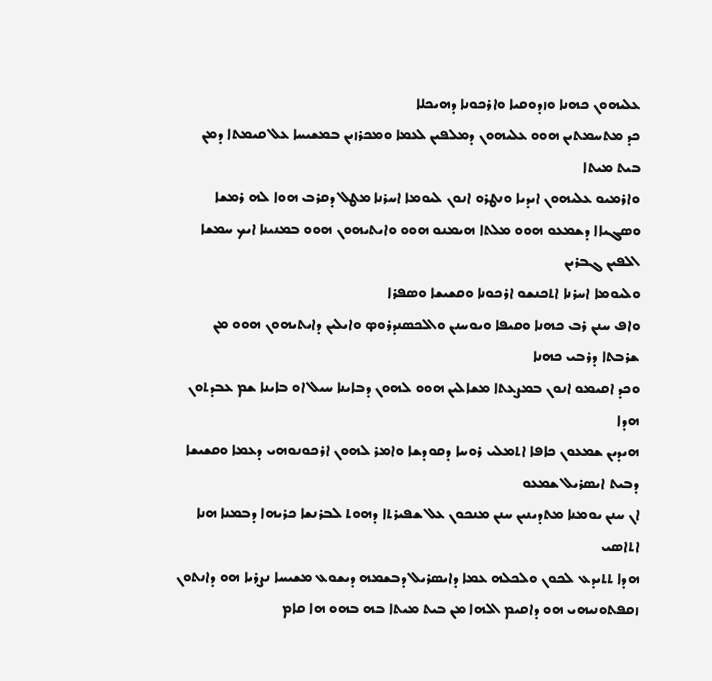ܥܠܝܗܘܢ ܟܗܢܐ ܘܙܕܘܩܝܐ ܘܐܪܟܘܢܐ ܕܗܝܟܠܐ
ܟܕ ܡܬܚܡܬܝܢ ܗܘܘ ܥܠܝܗܘܢ ܕܡܠܦܝܢ ܠܥܡܐ ܘܡܟܪܙܝܢ ܒܡܫܝܚܐ ܥܠ ܩܝܡܬܐ ܕܡܢ ܒܝܬ ܡܝܬܐ
ܘܐܪܡܝܘ ܥܠܝܗܘܢ ܐܝܕܝܐ ܘܢܛܪܘ ܐܢܘܢ ܠܝܘܡܐ ܐܚܪܢܐ ܡܛܠ ܕܩܪܒ ܗܘܐ ܠܗ ܪܡܫܐ
ܘܤܓܝܐܐ ܕܫܡܥܘ ܗܘܘ ܡܠܬܐ ܗܝܡܢܘ ܗܘܘ ܘܐܝܬܝܗܘܢ ܗܘܘ ܒܡܢܝܢܐ ܐܝܟ ܚܡܫܐ ܐܠܦܝܢ ܓܒܪܝܢ
ܘܠܝܘܡܐ ܐܚܪܢܐ ܐܬܟܢܫܘ ܐܪܟܘܢܐ ܘܩܫܝܫܐ ܘܤܦܪܐ
ܘܐܦ ܚܢܢ ܪܒ ܟܗܢܐ ܘܩܝܦܐ ܘܝܘܚܢܢ ܘܐܠܟܤܢܕܪܘܤ ܘܐܝܠܝܢ ܕܐܝܬܝܗܘܢ ܗܘܘ ܡܢ ܫܪܒܬܐ ܕܪܒܝ ܟܗܢܐ
ܘܟܕ ܐܩܝܡܘ ܐܢܘܢ ܒܡܨܥܬܐ ܡܫܐܠܝܢ ܗܘܘ ܠܗܘܢ ܕܒܐܝܢܐ ܚܝܠ ܐܘ ܒܐܝܢܐ ܫܡ ܥܒܕܬܘܢ ܗܕܐ
ܗܝܕܝܢ ܫܡܥܘܢ ܟܐܦܐ ܐܬܡܠܝ ܪܘܚܐ ܕܩܘܕܫܐ ܘܐܡܪ ܠܗܘܢ ܐܪܟܘܢܘܗܝ ܕܥܡܐ ܘܩܫܝܫܐ ܕܒܝܬ ܐܝܤܪܝܠ ܫܡܥܘ
ܐܢ ܚܢܢ ܝܘܡܢܐ ܡܬܕܝܢܝܢ ܚܢܢ ܡܢܟܘܢ ܥܠ ܫܦܝܪܬܐ ܕܗܘܬ ܠܒܪܢܫܐ ܟܪܝܗܐ ܕܒܡܢܐ ܗܢܐ ܐܬܐܤܝ
ܗܕܐ ܬܬܝܕܥ ܠܟܘܢ ܘܠܟܠܗ ܥܡܐ ܕܐܝܤܪܝܠ ܕܒܫܡܗ ܕܝܫܘܥ ܡܫܝܚܐ ܢܨܪܝܐ ܗܘ ܕܐܢܬܘܢ ܙܩܦܬܘܢܝܗܝ ܗܘ ܕܐܩܝܡ ܐܠܗܐ ܡܢ ܒܝܬ ܡܝܬܐ ܒܗ ܒܗܘ ܗܐ ܩܐܡ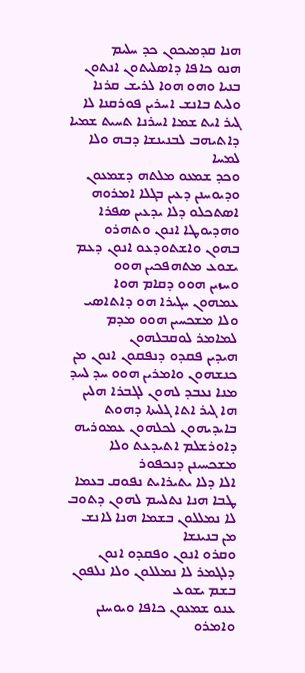ܗܢܐ ܩܕܡܝܟܘܢ ܟܕ ܚܠܝܡ
ܗܢܘ ܟܐܦܐ ܕܐܤܠܝܬܘܢ ܐܢܬܘܢ ܒܢܝܐ ܘܗܘ ܗܘܐ ܠܪܝܫ ܩܪܢܐ
ܘܠܝܬ ܒܐܢܫ ܐܚܪܝܢ ܦܘܪܩܢܐ ܠܐ ܓܝܪ ܐܝܬ ܫܡܐ ܐܚܪܢܐ ܬܚܝܬ ܫܡܝܐ ܕܐܬܝܗܒ ܠܒܢܝܢܫܐ ܕܒܗ ܘܠܐ ܠܡܚܐ
ܘܟܕ ܫܡܥܘ ܡܠܬܗ ܕܫܡܥܘܢ ܘܕܝܘܚܢܢ ܕܥܝܢ ܒܓܠܐ ܐܡܪܘܗ ܐܤܬܟܠܘ ܕܠܐ ܝܕܥܝܢ ܤܦܪܐ ܘܗܕܝܘܛܐ ܐܢܘܢ ܘܬܗܪܘ ܒܗܘܢ ܘܐܫܬܘܕܥܘ ܐܢܘܢ ܕܥܡ ܝܫܘܥ ܡܬܗܦܟܝܢ ܗܘܘ
ܘܚܙܝܢ ܗܘܘ ܕܩܐܡ ܗܘܐ ܥܡܗܘܢ ܚܓܝܪܐ ܗܘ ܕܐܬܐܤܝ ܘܠܐ ܡܫܟܚܝܢ ܗܘܘ ܡܕܡ ܠܡܐܡܪ ܠܘܩܒܠܗܘܢ
ܗܝܕܝܢ ܦܩܕܘ ܕܢܦܩܘܢ ܐܢܘܢ ܡܢ ܟܢܫܗܘܢ ܘܐܡܪܝܢ ܗܘܘ ܚܕ ܠܚܕ
ܡܢܐ ܢܥܒܕ ܠܗܘܢ ܠܓܒܪܐ ܗܠܝܢ ܗܐ ܓܝܪ ܐܬܐ ܓܠܝܬܐ ܕܗܘܬ ܒܐܝܕܝܗܘܢ ܠܟܠܗܘܢ ܥܡܘܪܝܗ ܕܐܘܪܫܠܡ ܐܬܝܕܥܬ ܘܠܐ ܡܫܟܚܝܢܢ ܕܢܟܦܘܪ
ܐܠܐ ܕܠܐ ܝܬܝܪܐܝܬ ܢܦܘܩ ܒܥܡܐ ܛܒܐ ܗܢܐ ܢܬܠܚܡ ܠܗܘܢ ܕܬܘܒ ܠܐ ܢܡܠܠܘܢ ܒܫܡܐ ܗܢܐ ܠܐܢܫ ܡܢ ܒܢܝܢܫܐ
ܘܩܪܘ ܐܢܘܢ ܘܦܩܕܘ ܐܢܘܢ ܕܠܓܡܪ ܠܐ ܢܡܠܠܘܢ ܘܠܐ ܢܠܦܘܢ ܒܫܡ ܝܫܘܥ
ܥܢܘ ܫܡܥܘܢ ܟܐܦܐ ܘܝܘܚܢܢ ܘܐܡܪܘ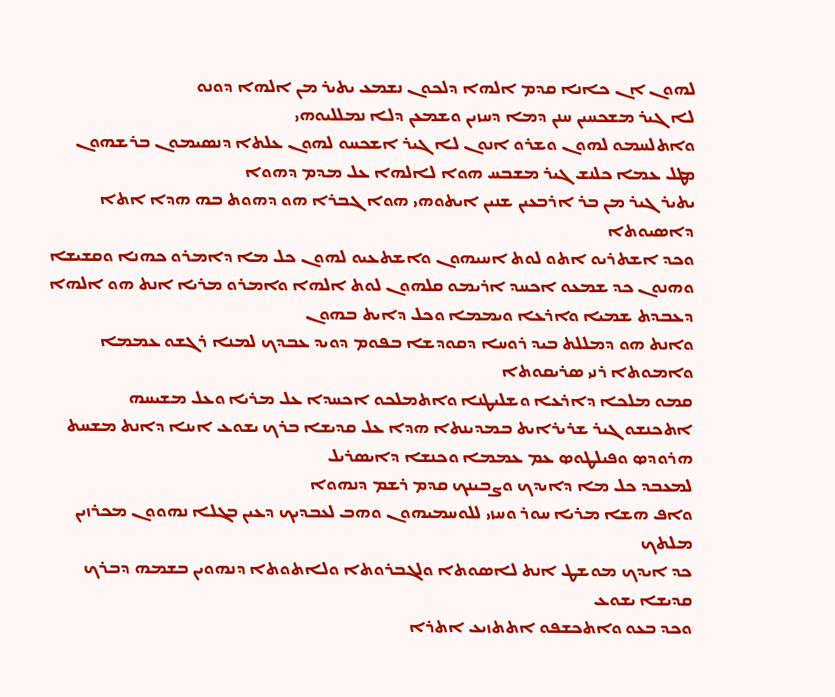ܠܗܘܢ ܐܢ ܟܐܢܐ ܩܕܡ ܐܠܗܐ ܕܠܟܘܢ ܢܫܡܥ ܝܬܝܪ ܡܢ ܐܠܗܐ ܕܘܢܘ
ܠܐ ܓܝܪ ܡܫܟܚܝܢ ܚܢܢ ܕܡܐ ܕܚܙܝܢ ܘܫܡܥܢ ܕܠܐ ܢܡܠܠܝܘܗܝ
ܘܐܬܠܚܡܘ ܠܗܘܢ ܘܫܪܘ ܐܢܘܢ ܠܐ ܓܝܪ ܐܫܟܚܘ ܠܗܘܢ ܥܠܬܐ ܕܢܤܝܡܘܢ ܒܪܫܗܘܢ ܡܛܠ ܥܡܐ ܟܠܢܫ ܓܝܪ ܡܫܒܚ ܗܘܐ ܠܐܠܗܐ ܥܠ ܡܕܡ ܕܗܘܐ
ܝܬܝܪ ܓܝܪ ܡܢ ܒܪ ܐܪܒܥܝܢ ܫܢܝܢ ܐܝܬܘܗܝ ܗܘܐ ܓܒܪܐ ܗܘ ܕܗܘܬ ܒܗ ܗܕܐ ܐܬܐ ܕܐܤܝܘܬܐ
ܘܟܕ ܐܫܬܪܝܘ ܐܬܘ ܠܘܬ ܐܚܝܗܘܢ ܘܐܫܬܥܝܘ ܠܗܘܢ ܟܠ ܡܐ ܕܐܡܪܘ ܟܗܢܐ ܘܩܫܝܫܐ
ܘܗܢܘܢ ܟܕ ܫܡܥܘ ܐܟܚܕ ܐܪܝܡܘ ܩܠܗܘܢ ܠܘܬ ܐܠܗܐ ܘܐܡܪܘ ܡܪܝܐ ܐܢܬ ܗܘ ܐܠܗܐ ܕܥܒܕܬ ܫܡܝܐ ܘܐܪܥܐ ܘܝܡܡܐ ܘܟܠ ܕܐܝܬ ܒܗܘܢ
ܘܐܢܬ ܗܘ ܕܡܠܠܬ ܒܝܕ ܪܘܚܐ ܕܩܘܕܫܐ ܒܦܘܡ ܕܘܝܕ ܥܒܕܟ ܠܡܢܐ ܪܓܫܘ ܥܡܡܐ ܘܐܡܘܬܐ ܪܢܝ ܤܪܝܩܘܬܐ
ܩܡܘ ܡܠܟܐ ܕܐܪܥܐ ܘܫܠܝܛܢܐ ܘܐܬܡܠܟܘ ܐܟܚܕܐ ܥܠ ܡܪܝܐ ܘܥܠ ܡܫܝܚܗ
ܐܬܟܢܫܘ ܓܝܪ ܫܪܝܪܐܝܬ ܒܡܕܝܢܬܐ ܗܕܐ ܥܠ ܩܕܝܫܐ ܒܪܟ ܝܫܘܥ ܐܝܢܐ ܕܐܢܬ ܡܫܚܬ ܗܪܘܕܤ ܘܦܝܠܛܘܤ ܥܡ ܥܡܡܐ ܘܟܢܫܐ ܕܐܝܤܪܝܠ
ܠܡܥܒܕ ܟܠ ܡܐ ܕܐܝܕܟ ܘܨܒܝܢܟ ܩܕܡ ܪܫܡ ܕܢܗܘܐ
ܘܐܦ ܗܫܐ ܡܪܝܐ ܚܘܪ ܘܚܙܝ ܠܠܘܚܡܝܗܘܢ ܘܗܒ ܠܥܒܕܝܟ ܕܥܝܢ ܒܓܠܐ ܢܗܘܘܢ ܡܟܪܙܝܢ ܡܠܬܟ
ܟܕ ܐܝܕܟ ܡܘܫܛ ܐܢܬ ܠܐܤܘܬܐ ܘܠܓܒܪܘܬܐ ܘܠܐܬܘܬܐ ܕܢܗܘܝܢ ܒܫܡܗ ܕܒܪܟ ܩܕܝܫܐ ܝܫܘܥ
ܘܟܕ ܒܥܘ ܘܐܬܟܫܦܘ ܐܬܬܙܝܥ ܐܬܪܐ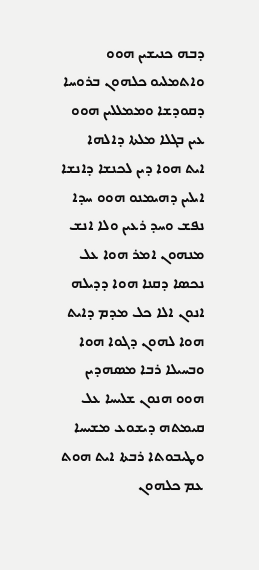ܕܒܗ ܟܢܝܫܝܢ ܗܘܘ ܘܐܬܡܠܝܘ ܟܠܗܘܢ ܒܪܘܚܐ ܕܩܘܕܫܐ ܘܡܡܠܠܝܢ ܗܘܘ ܥܝܢ ܒܓܠܐ ܡܠܬܐ ܕܐܠܗܐ
ܐܝܬ ܗܘܐ ܕܝܢ ܠܟܢܫܐ ܕܐܢܫܐ ܐܝܠܝܢ ܕܗܝܡܢܘ ܗܘܘ ܚܕܐ ܢܦܫ ܘܚܕ ܪܥܝܢ ܘܠܐ ܐܢܫ ܡܢܗܘܢ ܐܡܪ ܗܘܐ ܥܠ ܢܟܤܐ ܕܩܢܐ ܗܘܐ ܕܕܝܠܗ ܐܢܘܢ ܐܠܐ ܟܠ ܡܕܡ ܕܐܝܬ ܗܘܐ ܠܗܘܢ ܕܓܘܐ ܗܘܐ
ܘܒܚܝܠܐ ܪܒܐ ܡܤܗܕܝܢ ܗܘܘ ܗܢܘܢ ܫܠܝܚܐ ܥܠ ܩܝܡܬܗ ܕܝܫܘܥ ܡܫܝܚܐ ܘܛܝܒܘܬܐ ܪܒܬܐ ܐܝܬ ܗܘܬ ܥܡ ܟܠܗܘܢ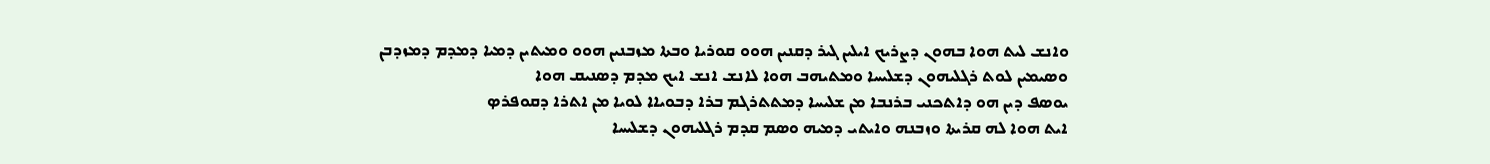ܘܐܢܫ ܠܝܬ ܗܘܐ ܒܗܘܢ ܕܨܪܝܟ ܐܝܠܝܢ ܓܝܪ ܕܩܢܝܢ ܗܘܘ ܩܘܪܝܐ ܘܒܬܐ ܡܙܒܢܝܢ ܗܘܘ ܘܡܝܬܝܢ ܕܡܝܐ ܕܡܕܡ ܕܡܙܕܒܢ
ܘܤܝܡܝܢ ܠܘܬ ܪܓܠܝܗܘܢ ܕܫܠܝܚܐ ܘܡܬܝܗܒ ܗܘܐ ܠܐܢܫ ܐܢܫ ܐܝܟ ܡܕܡ ܕܤܢܝܩ ܗܘܐ
ܝܘܤܦ ܕܝܢ ܗܘ ܕܐܬܟܢܝ ܒܪܢܒܐ ܡܢ ܫܠܝܚܐ ܕܡܬܬܪܓܡ ܒܪܐ ܕܒܘܝܐܐ ܠܘܝܐ ܡܢ ܐܬܪܐ ܕܩܘܦܪܤ
ܐܝܬ ܗܘܐ ܠܗ ܩܪܝܬܐ ܘܙܒܢܗ ܘܐܝܬܝ ܕܡܝܗ ܘܤܡ ܩܕܡ ܪܓܠܝܗܘܢ ܕܫܠܝܚܐ